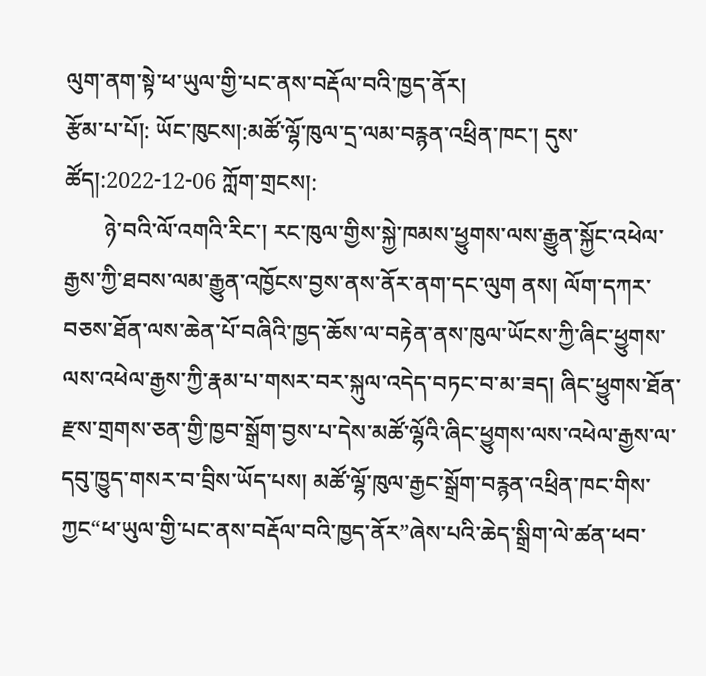ལུག་ནག་སྟེ་ཕ་ཡུལ་གྱི་པང་ནས་བརྡོལ་བའི་ཁྱད་ནོར།
རྩོམ་པ་པོ།: ཡོང་ཁུངས།:མཚོ་ལྷོ་ཁུལ་དྲ་ལམ་བརྙན་འཕྲིན་ཁང་། དུས་ཚོད།:2022-12-06 ཀློག་གྲངས།:
       ཉེ་བའི་ལོ་འགའི་རིང་། རང་ཁུལ་གྱིས་སྐྱེ་ཁམས་ཕྱུགས་ལས་རྒྱུན་སྐྱོང་འཕེལ་རྒྱས་ཀྱི་ཐབས་ལམ་རྒྱུན་འཁྱོངས་བྱས་ནས་ནོར་ནག་དང་ལུག ནས། ལོག་དཀར་བཅས་ཐོན་ལས་ཆེན་པོ་བཞིའི་ཁྱད་ཆོས་ལ་བརྟེན་ནས་ཁུལ་ཡོངས་ཀྱི་ཞིང་ཕྱུགས་ལས་འཕེལ་རྒྱས་ཀྱི་རྣམ་པ་གསར་བར་སྐུལ་འདེད་བཏང་བ་མ་ཟད། ཞིང་ཕྱུགས་ཐོན་རྫས་གྲགས་ཅན་གྱི་ཁྱབ་སྒྲོག་བྱས་པ་དེས་མཚོ་ལྷོའི་ཞིང་ཕྱུགས་ལས་འཕེལ་རྒྱས་ལ་དབུ་ཁྱུད་གསར་བ་བྲིས་ཡོད་པས། མཚོ་ལྷོ་ཁུལ་རྒྱང་སྒྲོག་བརྙན་འཕྲིན་ཁང་གིས་ཀྱང“ཕ་ཡུལ་གྱི་པང་ནས་བརྡོལ་བའི་ཁྱད་ནོར”ཞེས་པའི་ཆེད་སྒྲིག་ལེ་ཚན་ཕབ་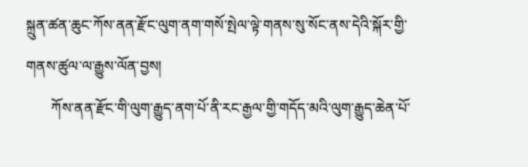སྐྲུན་ཚན་ཆུང་ཀོས་ནན་རྫོང་ལུག་ནག་གསོ་སྤེལ་ལྟེ་གནས་སུ་སོང་ནས་དེའི་སྐོར་གྱི་གནས་ཚུལ་ལ་རྒྱུས་ལོན་བྱས།
       ཀོས་ནན་རྫོང་གི་ལུག་རྒྱུད་ནག་པོ་ནི་རང་རྒྱལ་གྱི་གདོད་མའི་ལུག་རྒྱུད་ཆེན་པོ་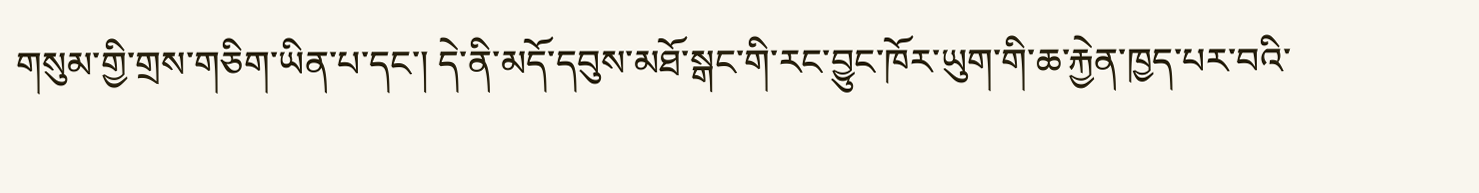གསུམ་གྱི་གྲས་གཅིག་ཡིན་པ་དང་། དེ་ནི་མདོ་དབུས་མཐོ་སྒང་གི་རང་བྱུང་ཁོར་ཡུག་གི་ཆ་རྐྱེན་ཁྱད་པར་བའི་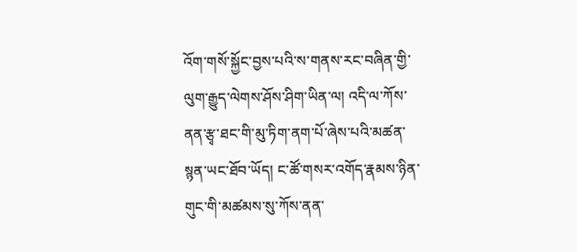འོག་གསོ་སྐྱོང་བྱས་པའི་ས་གནས་རང་བཞིན་གྱི་ལུག་རྒྱུད་ལེགས་ཤོས་ཤིག་ཡིན་ལ། འདི་ལ་ཀོས་ནན་རྩྭ་ཐང་གི་མུ་ཏིག་ནག་པོ་ཞེས་པའི་མཚན་སྙན་ཡང་ཐོབ་ཡོད། ང་ཚོ་གསར་འགོད་རྣམས་ཉིན་གུང་གི་མཚམས་སུ་ཀོས་ནན་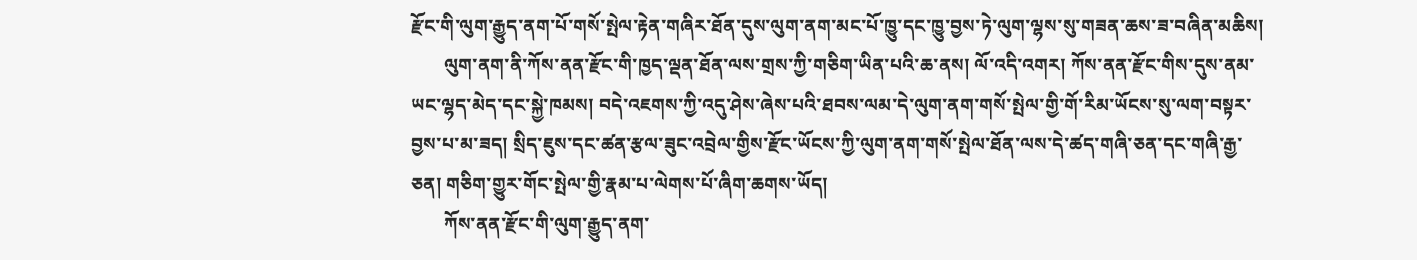རྫོང་གི་ལུག་རྒྱུད་ནག་པོ་གསོ་སྤེལ་རྟེན་གཞིར་ཐོན་དུས་ལུག་ནག་མང་པོ་ཁྱུ་དང་ཁྱུ་བྱས་ཏེ་ལུག་ལྷས་སུ་གཟན་ཆས་ཟ་བཞིན་མཆིས།
       ལུག་ནག་ནི་ཀོས་ནན་རྫོང་གི་ཁྱད་ལྡན་ཐོན་ལས་གྲས་ཀྱི་གཅིག་ཡིན་པའི་ཆ་ནས། ལོ་འདི་འགར། ཀོས་ནན་རྫོང་གིས་དུས་ནམ་ཡང་ལྷད་མེད་དང་སྐྱེ་ཁམས། བདེ་འཇགས་ཀྱི་འདུ་ཤེས་ཞེས་པའི་ཐབས་ལམ་དེ་ལུག་ནག་གསོ་སྤེལ་གྱི་གོ་རིམ་ཡོངས་སུ་ལག་བསྟར་བྱས་པ་མ་ཟད། སྲིད་ཇུས་དང་ཚན་རྩལ་ཟུང་འབྲེལ་གྱིས་རྫོང་ཡོངས་ཀྱི་ལུག་ནག་གསོ་སྤེལ་ཐོན་ལས་དེ་ཚད་གཞི་ཅན་དང་གཞི་རྒྱ་ཅན། གཅིག་གྱུར་གོང་སྤེལ་གྱི་རྣམ་པ་ལེགས་པོ་ཞིག་ཆགས་ཡོད།
       ཀོས་ནན་རྫོང་གི་ལུག་རྒྱུད་ནག་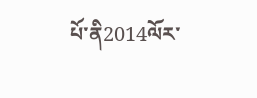པོ་ནི2014ལོར་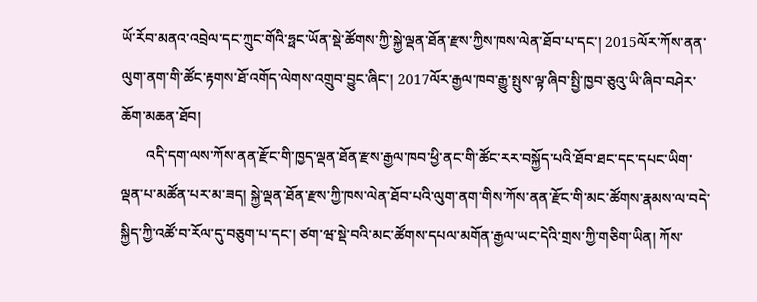ཡོ་རོབ་མནའ་འབྲེལ་དང་ཀྲུང་གོའི་ཧྥང་ཡོན་སྡེ་ཚོགས་ཀྱི་སྐྱེ་ལྡན་ཐོན་རྫས་ཀྱིས་ཁས་ལེན་ཐོབ་པ་དང་། 2015ལོར་ཀོས་ནན་ལུག་ནག་གི་ཚོང་རྟགས་ཐོ་འགོད་ལེགས་འགྲུབ་བྱུང་ཞིང་། 2017ལོར་རྒྱལ་ཁབ་རྒྱུ་སྤུས་ལྟ་ཞིབ་སྤྱི་ཁྱབ་ཅུའུ་ཡི་ཞིབ་བཤེར་ཆོག་མཆན་ཐོབ།
       འདི་དག་ལས་ཀོས་ནན་རྫོང་གི་ཁྱད་ལྡན་ཐོན་རྫས་རྒྱལ་ཁབ་ཕྱི་ནང་གི་ཚོང་རར་བསྐྱོད་པའི་ཐོབ་ཐང་དང་དཔང་ཡིག་ལྡན་པ་མཚོན་པར་མ་ཟད། སྐྱེ་ལྡན་ཐོན་རྫས་ཀྱི་ཁས་ལེན་ཐོབ་པའི་ལུག་ནག་གིས་ཀོས་ནན་རྫོང་གི་མང་ཚོགས་རྣམས་ལ་བདེ་སྐྱིད་ཀྱི་འཚོ་བ་རོལ་དུ་བཅུག་པ་དང་། ཙག་ཝ་སྡེ་བའི་མང་ཚོགས་དཔལ་མགོན་རྒྱལ་ཡང་དེའི་གྲས་ཀྱི་གཅིག་ཡིན། ཀོས་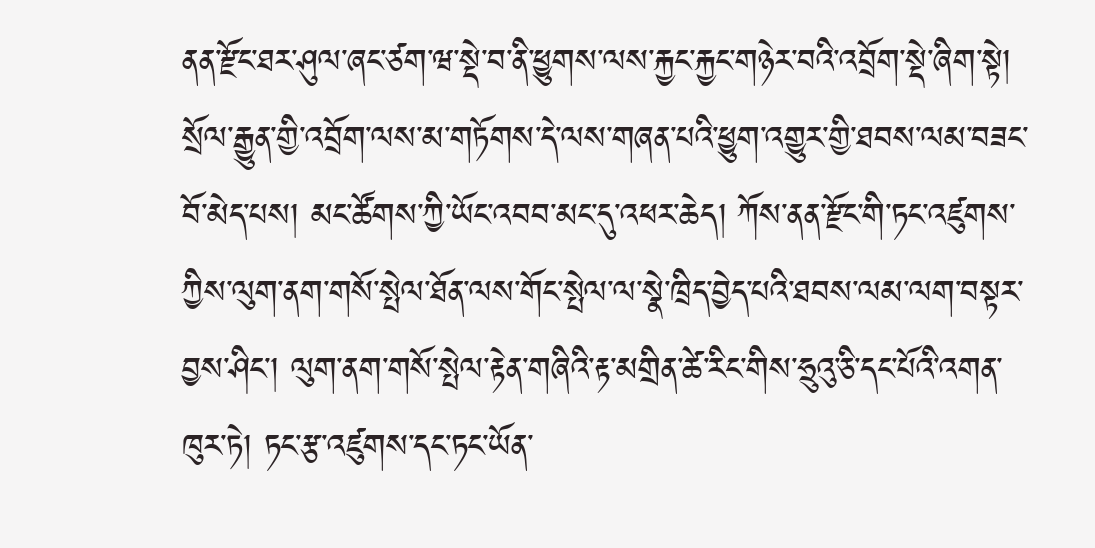ནན་རྫོང་ཐར་ཤུལ་ཞང་ཙག་ཝ་སྡེ་བ་ནི་ཕྱུགས་ལས་རྐྱང་རྐྱང་གཉེར་བའི་འབྲོག་སྡེ་ཞིག་སྟེ། སྲོལ་རྒྱུན་གྱི་འབྲོག་ལས་མ་གཏོགས་དེ་ལས་གཞན་པའི་ཕྱུག་འགྱུར་གྱི་ཐབས་ལམ་བཟང་བོ་མེད་པས། མང་ཚོགས་ཀྱི་ཡོང་འབབ་མང་དུ་འཕར་ཆེད། ཀོས་ནན་རྫོང་གི་ཏང་འཛུགས་ཀྱིས་ལུག་ནག་གསོ་སྤེལ་ཐོན་ལས་གོང་སྤེལ་ལ་སྣེ་ཁྲིད་བྱེད་པའི་ཐབས་ལམ་ལག་བསྟར་བྱས་ཤིང་། ལུག་ནག་གསོ་སྤེལ་རྟེན་གཞིའི་རྟ་མགྲིན་ཚེ་རིང་གིས་ཧྲུའུ་ཅི་དང་པོའི་འགན་ཁུར་ཏེ། ཏང་རྩ་འཛུགས་དང་ཏང་ཡོན་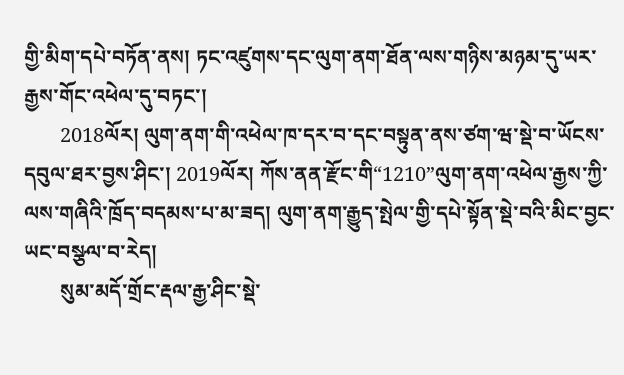གྱི་མིག་དཔེ་བཏོན་ནས། ཏང་འཛུགས་དང་ལུག་ནག་ཐོན་ལས་གཉིས་མཉམ་དུ་ཡར་རྒྱས་གོང་འཕེལ་དུ་བཏང་།
       2018ལོར། ལུག་ནག་གི་འཕེལ་ཁ་དར་བ་དང་བསྟུན་ནས་ཙག་ཝ་སྡེ་བ་ཡོངས་དབུལ་ཐར་བྱས་ཤིང་། 2019ལོར། ཀོས་ནན་རྫོང་གི“1210”ལུག་ནག་འཕེལ་རྒྱས་ཀྱི་ལས་གཞིའི་ཁྲོད་བདམས་པ་མ་ཟད། ལུག་ནག་རྒྱུད་སྤེལ་གྱི་དཔེ་སྟོན་སྡེ་བའི་མིང་བྱང་ཡང་བསྩལ་བ་རེད།
       སུམ་མདོ་གྲོང་རྡལ་རྒྱ་ཤིང་སྡེ་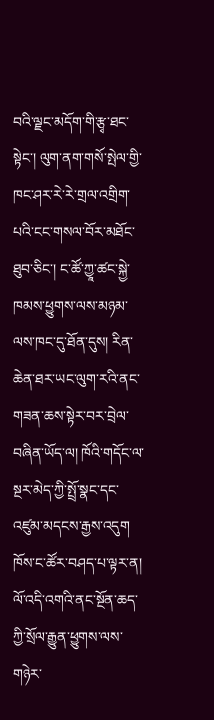བའི་ལྗང་མདོག་གི་རྩྭ་ཐང་སྟེང་། ལུག་ནག་གསོ་སྤེལ་གྱི་ཁང་ཤར་རེ་རེ་གྲལ་འགྲིག་པའི་ངང་གསལ་བོར་མཐོང་ཐུབ་ཅིང་། ང་ཚོ་ཀྱཱ་ཚང་སྐྱེ་ཁམས་ཕྱུགས་ལས་མཉམ་ལས་ཁང་དུ་ཐོན་དུས། རིན་ཆེན་ཐར་ཡང་ལུག་རའི་ནང་གཟན་ཆས་སྟེར་བར་བྲེལ་བཞིན་ཡོད་ལ། ཁོའི་གདོང་ལ་སྔར་མེད་ཀྱི་སྤྲོ་སྣང་དང་འཛུམ་མདངས་རྒྱས་འདུག ཁོས་ང་ཚོར་བཤད་པ་ལྟར་ན། ལོ་འདི་འགའི་ནང་སྔོན་ཆད་ཀྱི་སྲོལ་རྒྱུན་ཕྱུགས་ལས་གཉེར་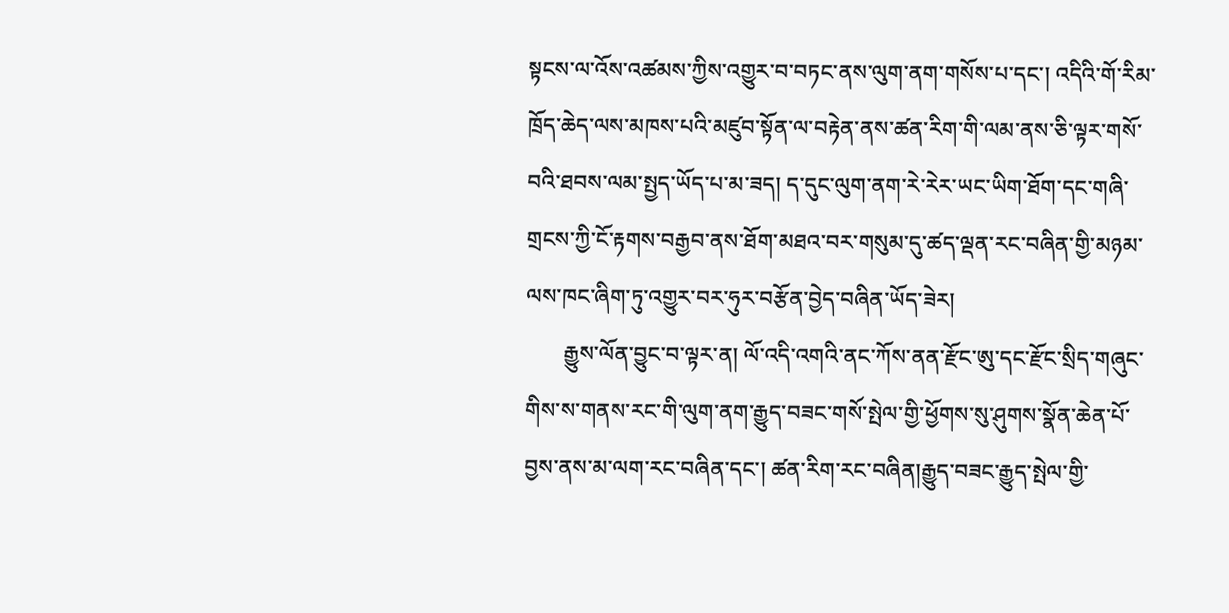སྟངས་ལ་འོས་འཚམས་ཀྱིས་འགྱུར་བ་བཏང་ནས་ལུག་ནག་གསོས་པ་དང་། འདིའི་གོ་རིམ་ཁྲོད་ཆེད་ལས་མཁས་པའི་མཛུབ་སྟོན་ལ་བརྟེན་ནས་ཚན་རིག་གི་ལམ་ནས་ཅི་ལྟར་གསོ་བའི་ཐབས་ལམ་སྤྱད་ཡོད་པ་མ་ཟད། ད་དུང་ལུག་ནག་རེ་རེར་ཡང་ཡིག་ཐོག་དང་གཞི་གྲངས་ཀྱི་ངོ་རྟགས་བརྒྱབ་ནས་ཐོག་མཐའ་བར་གསུམ་དུ་ཚད་ལྡན་རང་བཞིན་གྱི་མཉམ་ལས་ཁང་ཞིག་ཏུ་འགྱུར་བར་ཧུར་བརྩོན་བྱེད་བཞིན་ཡོད་ཟེར།
       རྒྱུས་ལོན་བྱུང་བ་ལྟར་ན། ལོ་འདི་འགའི་ནང་ཀོས་ནན་རྫོང་ཨུ་དང་རྫོང་སྲིད་གཞུང་གིས་ས་གནས་རང་གི་ལུག་ནག་རྒྱུད་བཟང་གསོ་སྤེལ་གྱི་ཕྱོགས་སུ་ཤུགས་སྣོན་ཆེན་པོ་བྱས་ནས་མ་ལག་རང་བཞིན་དང་། ཚན་རིག་རང་བཞིན།རྒྱུད་བཟང་རྒྱུད་སྤེལ་གྱི་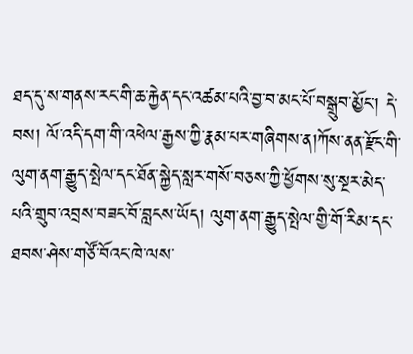ཐད་དུ་ས་གནས་རང་གི་ཆ་རྐྱེན་དང་འཚམ་པའི་བྱ་བ་མང་པོ་བསྒྲུབ་མྱོང་། དེ་བས། ལོ་འདི་དག་གི་འཕེལ་རྒྱས་ཀྱི་རྣམ་པར་གཞིགས་ན།ཀོས་ནན་རྫོང་གི་ལུག་ནག་རྒྱུད་སྤེལ་དང་ཐོན་སྐྱེད་སླར་གསོ་བཅས་ཀྱི་ཕྱོགས་སུ་སྔར་མེད་པའི་གྲུབ་འབྲས་བཟང་བོ་བླངས་ཡོད། ལུག་ནག་རྒྱུད་སྤེལ་གྱི་གོ་རིམ་དང་ཐབས་ཤེས་གཙོ་བོའང་ཁེ་ལས་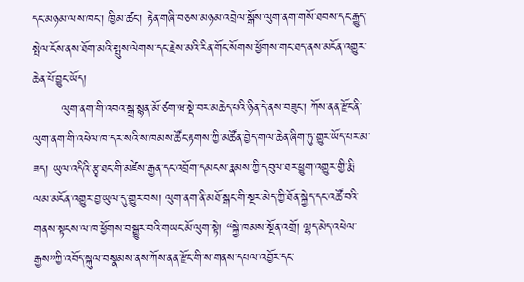དང་མཉམ་ལས་ཁང་། ཁྱིམ་ཚང་། རྟེན་གཞི་བཅས་མཉམ་འབྲེལ་སྒོས་ལུག་ནག་གསོ་ཐབས་དང་རྒྱུད་སྤེལ་ངོས་ནས་ཐོག་མའི་སྤུས་ལེགས་དང་རྗེས་མའི་རིན་གོང་སོགས་ཕྱོགས་གང་ཐད་ནས་མངོན་འགྱུར་ཆེན་པོ་བྱུང་ཡོད།
       ལུག་ནག་གི་འབའ་སྒྲ་སྙན་མོ་ཙག་ཝ་སྡེ་བར་མཆེད་པའི་ཉིན་དེ་ནས་བཟུང་། ཀོས་ནན་རྫོང་ནི་ལུག་ནག་གི་འཕེལ་ཁ་དར་སའི་ས་ཁམས་ཚོང་རྟགས་ཀྱི་མཚོན་བྱེད་གལ་ཆེན་ཞིག་ཏུ་གྱུར་ཡོད་པར་མ་ཟད། ཡུལ་འདིའི་རྩྭ་ཐང་གི་མཛེས་རྒྱན་དང་འབྲོག་དམངས་རྣམས་ཀྱི་དབུལ་ཐར་ཕྱུག་འགྱུར་གྱི་རྨི་ལམ་མངོན་འགྱུར་བྱ་ཡུལ་དུ་གྱུར་བས། ལུག་ནག་ནི་མཐོ་སྒང་གི་སྔར་མེད་ཀྱི་ཐོན་སྐྱེད་དང་འཚོ་བའི་གནས་སྟངས་ལ་ཁ་ཕྱོགས་བསྒྱུར་བའི་གཡང་མོ་ལུག་སྟེ། “སྐྱེ་ཁམས་སྔོན་འགྲོ། ལྷད་མེད་འཕེལ་རྒྱས”ཀྱི་འབོད་སྐུལ་བསྣམས་ནས་ཀོས་ནན་རྫོང་གི་ས་གནས་དཔལ་འབྱོར་དང་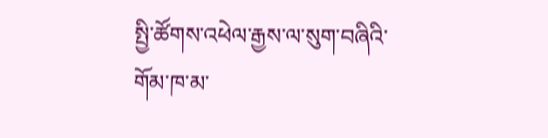སྤྱི་ཚོགས་འཕེལ་རྒྱས་ལ་སུག་བཞིའི་གོམ་ཁ་མ་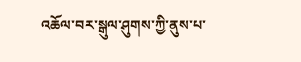འཆོལ་བར་སྒུལ་ཤུགས་ཀྱི་ནུས་པ་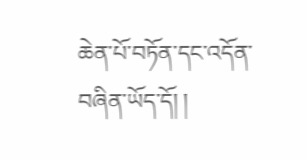ཆེན་པོ་བཏོན་དང་འདོན་བཞིན་ཡོད་དོ། །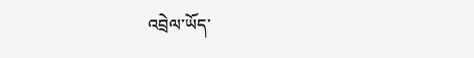འབྲེལ་ཡོད་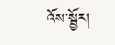འོས་སྦྱོར།